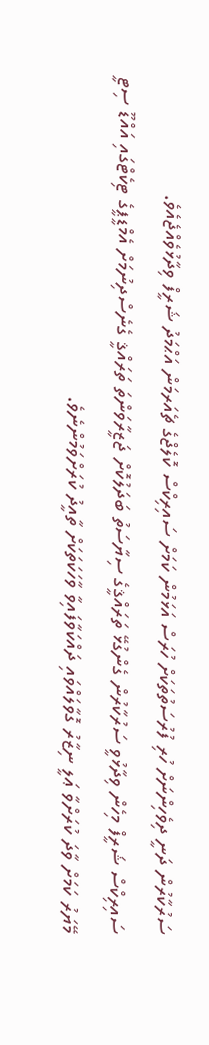ސަރުކާރުން ދަނީ ދިވެހިންނަށް ހުރި ފުރުސަތުތަކަށް ހުރަސް އަޅަމުން ކަމަށް ސައިރިކްސް ކޮލެޖްގެ ޗެއަރމަން އަޙްމަދު ޝަރީފް ވިދާޅުވެއްޖެއެވެ.
ސައިރިކްސް ޝަރީފް މިހެން ވިދާޅުވީ ސަރުކާރުން ގެންގުޅޭ ތަރައްޤީގެ ސިޔާސަތު ބަދަލުކޮށް ޖަޒީރާވަންތަ ތަރައްޤީ ގެނެސްދިނުމަށް އެމްޑީޕީގެ ޓިކެޓްގައި އައްޑޫ ސިޓީ މޭޔަރު ކަމަށް ވާދަ ކުރަށްވާ ޢަލީ ނިޒާރު ގޮވާލައްވައި ދައްކަވާފައިވާ ވާހަކަތަކަށް ތާއީދު ކުރަށްވަމުންނެވެ.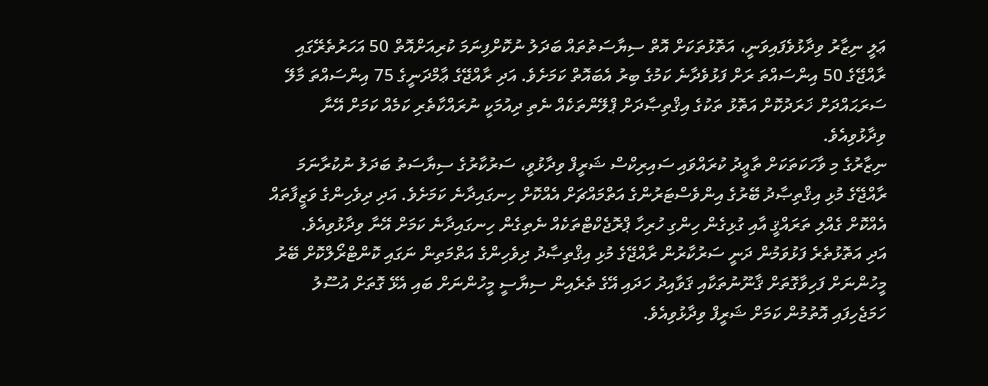ޢަލީ ނިޒާރު ވިދާޅުވެފައިވަނީ، އަތޮޅުތަކަށް އޮތް ސިޔާސަތުތައް ބަދަލު ނުކޮށްފިނަމަ ކުރިއަށްއޮތް 50 އަހަރުތެރޭގައި ރާއްޖޭގެ 50 އިންސައްތަ ރަށް ފަޅުވެދާނެ ކަމުގެ ބިރު އެބައޮތް ކަމަށެވެ. އަދި ރާއްޖޭގެ ޢާމްދަނީގެ 75 އިންސައްތަ މާލޭ ސަރަޙައްދަށް ޚަރަދުކޮށް އަތޮޅު ތަކުގެ އިޤްތިޞާދަށް ޕްލޭންތަކެއް ނެތި ދިއުމަކީ ނުރައްކާތެރި ކަމެއް ކަމަށް އޭނާ ވިދާޅުވިއެވެ.
ނިޒާރުގެ މި ވާހަކަތަކަށް ތާޢީދު ކުރައްވައި ސައިރިކްސް ޝަރީފް ވިދާޅުވީ، ސަރުކާރުގެ ސިޔާސަތު ބަދަލު ނުކުރާނަމަ ރާއްޖޭގެ މުޅި އިޤްތިޞާދު ބޭރުގެ އިންވެސްޓަރުންގެ އަތްމައްޗަށް އެއްކޮށް ހިނގައިދާނެ ކަމަށެވެ. އަދި ދިވެހިންގެ ވަޒީފާތައް އެއްކޮށް ގެއްލި ތަރައްޤީ އާއި ގުޅިގެން ހިންގި ހުރިހާ ޕްރޮޖެކްޓްތަކެއް ނެތިގެން ހިނގައިދާނެ ކަމަށް އޭނާ ވިދާޅުވިއެވެ.
އަދި އަތޮޅުތެރެ ފަޅުވަމުން ދަނީ ސަރުކާރުން ރާއްޖޭގެ މުޅި އިޤްތިޞާދު ދިވެހިންގެ އަތްމަތިން ނަގައި ކޮންޓްރޯލްކޮށް ބޭރު މީހުންނަށް ފަހިވާގޮތަށް ޤާނޫނުތަކާއި ޤަވާއިދު ހަދައި އޭގެ ތެރެއިން ސިޔާސީ މީހުންނަށް ބައި އެޅޭ ގޮތަށް އުސޫލު ހަމަޖެހިފައި އޮތުމުން ކަމަށް ޝަރީފް ވިދާޅުވިއެވެ.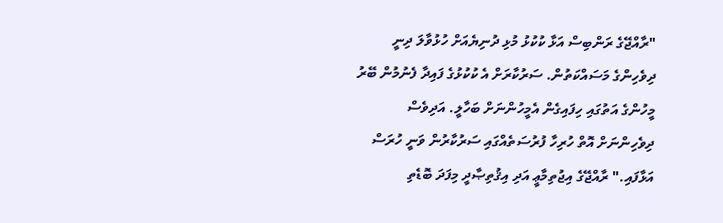"ރާއްޖޭގެ ރަންބިސް އަޅާ ކުކުޅު މުޅި ދުނިޔެއަށް ހުޅުވާލަ ދިނީ ދިވެހިންގެ މަސައްކަތުން. ސަރުކާރަށް އެ ކުކުޅުގެ ފައިދާ ފެނުމުން ބޭރު މީހުންގެ އަތުގައި ހިފައިގެން އެމީހުންނަށް ބަހާލީ. އަދިވެސް ދިވެހިންނަށް އޮތް ހުރިހާ ފުރުސަތެއްގައި ސަރުކާރުން ވަނީ ހުރަސް އަޅާފައި." ރާއްޖޭގެ އިޖުތިމާޢީ އަދި އިޤުތިޞާދީ މިފަދަ ބޮޑެތި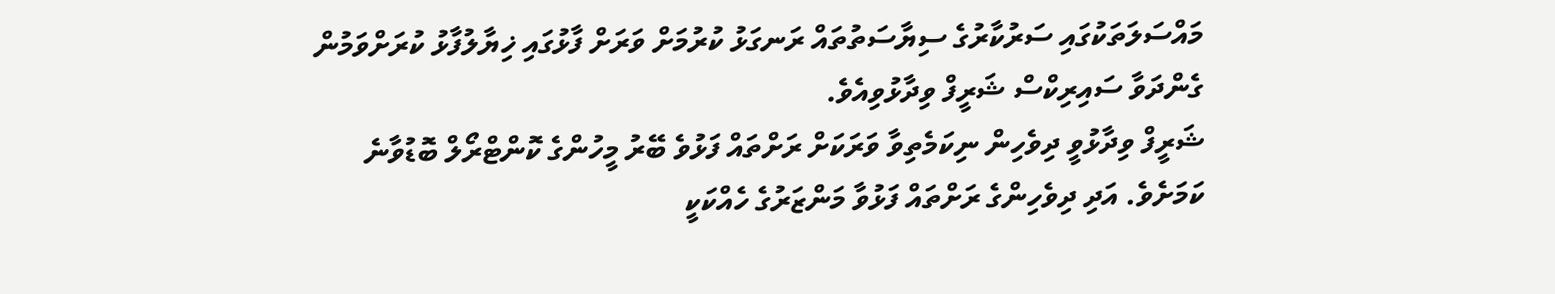މައްސަލަތަކުގައި ސަރުކާރުގެ ސިޔާސަތުތައް ރަނގަޅު ކުރުމަށް ވަރަށް ފާޅުގައި ޚިޔާލުފާޅު ކުރަށްވަމުން ގެންދަވާ ސައިރިކްސް ޝަރީފް ވިދާޅުވިއެވެ.
ޝަރީފް ވިދާޅުވީ ދިވެހިން ނިކަމެތިވާ ވަރަކަށް ރަށްތައް ފަޅުވެ ބޭރު މީހުންގެ ކޮންޓްރޯލް ބޮޑުވާނެ ކަމަށެވެ. އަދި ދިވެހިންގެ ރަށްތައް ފަޅުވާ މަންޒަރުގެ ހެއްކަކީ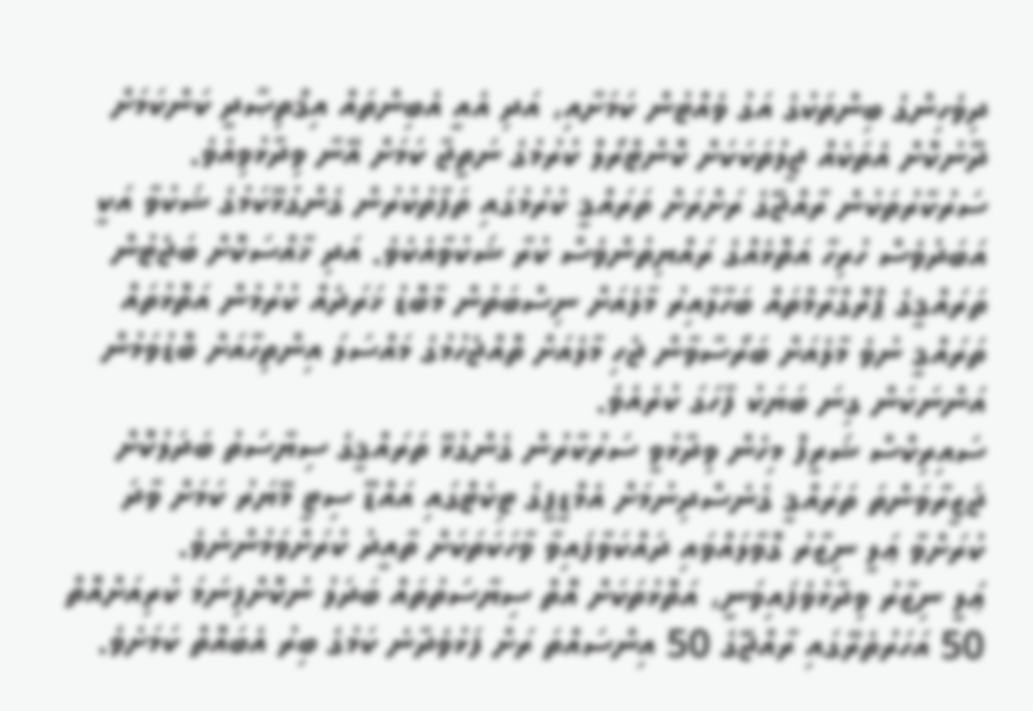ދިވެހިންގެ ބިންތަކުގެ އަގު ވެއްޓުން ކަމަށާއި، އަދި އެއީ އެބިންތައް އިޤްތިޞާދީ ކަންކަމަށް ދޫނުކޮށް އެތަކެއް ޖީލުތަކަކަށް ކޮންޓްރޯލް ކުރުމުގެ ނަތީޖާ ކަމަށް އޭނާ ވިދާޅުވިއެވެ.
ސަރުކާރުތަކުން ރާއްޖޭގެ ރަށްރަށް ތަރައްޤީ ކުރުމުގައި ތަފާތުކުރުން ގެންގުޅޭކަމުގެ ޝަކުވާ އަކީ އަބަދުވެސް ހުރިހާ އަތޮޅެއްގެ ރައްޔިތުންވެސް ކުރާ ޝަކުވާއެކެވެ. އަދި ޚާއްސަކޮށް ބަޖެޓުން ތަރައްޤީގެ ޕްރޮގްރާމްތައް ބަހާލާއިރު މާލެއަށް ނިސްބަތުން މާބޮޑު ޚަރަދެއް ކުރުމުން އަތޮޅުތައް ތަރައްޤީ ނުވެ މާލެއަށް ބަރޯސާވާން ޖެހި މާލެއަށް ތޮއްޖެހުމުގެ މައްސަލަ އިންތިހާއަށް ބޮޑުވަމުން އަންނަކަން ގިނަ ބަޔަކު ފާހަގަ ކުރެއެވެ.
ސައިރިކްސް ޝަރީފް މިހެން ވިދާޅުވީ ސަރުކާރުން ގެންގުޅޭ ތަރައްޤީގެ ސިޔާސަތު ބަދަލުކޮށް ޖަޒީރާވަންތަ ތަރައްޤީ ގެނެސްދިނުމަށް އެމްޑީޕީގެ ޓިކެޓްގައި އައްޑޫ ސިޓީ މޭޔަރު ކަމަށް ވާދަ ކުރަށްވާ ޢަލީ ނިޒާރު ގޮވާލައްވައި ދައްކަވާފައިވާ ވާހަކަތަކަށް ތާއީދު ކުރަށްވަމުންނެވެ.
ޢަލީ ނިޒާރު ވިދާޅުވެފައިވަނީ، އަތޮޅުތަކަށް އޮތް ސިޔާސަތުތައް ބަދަލު ނުކޮށްފިނަމަ ކުރިއަށްއޮތް 50 އަހަރުތެރޭގައި ރާއްޖޭގެ 50 އިންސައްތަ ރަށް ފަޅުވެދާނެ ކަމުގެ ބިރު އެބައޮތް ކަމަށެވެ.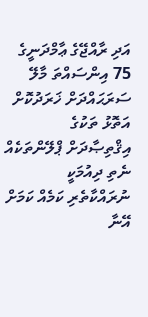އަދި ރާއްޖޭގެ ޢާމްދަނީގެ 75 އިންސައްތަ މާލޭ ސަރަޙައްދަށް ޚަރަދުކޮށް އަތޮޅު ތަކުގެ އިޤްތިޞާދަށް ޕްލޭންތަކެއް ނެތި ދިއުމަކީ ނުރައްކާތެރި ކަމެއް ކަމަށް އޭނާ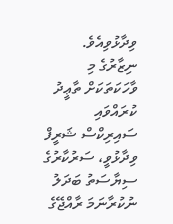ވިދާޅުވިއެވެ.
ނިޒާރުގެ މި ވާހަކަތަކަށް ތާޢީދު ކުރައްވައި ސައިރިކްސް ޝަރީފް ވިދާޅުވީ، ސަރުކާރުގެ ސިޔާސަތު ބަދަލު ނުކުރާނަމަ ރާއްޖޭގެ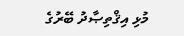މުޅި އިޤްތިޞާދު ބޭރުގެ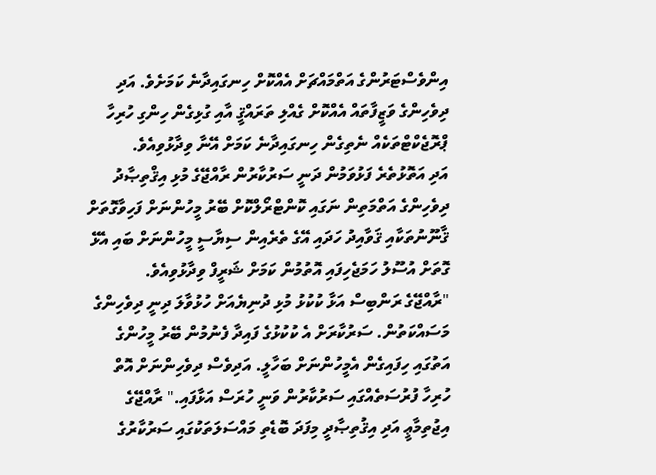އިންވެސްޓަރުންގެ އަތްމައްޗަށް އެއްކޮށް ހިނގައިދާނެ ކަމަށެވެ. އަދި ދިވެހިންގެ ވަޒީފާތައް އެއްކޮށް ގެއްލި ތަރައްޤީ އާއި ގުޅިގެން ހިންގި ހުރިހާ ޕްރޮޖެކްޓްތަކެއް ނެތިގެން ހިނގައިދާނެ ކަމަށް އޭނާ ވިދާޅުވިއެވެ.
އަދި އަތޮޅުތެރެ ފަޅުވަމުން ދަނީ ސަރުކާރުން ރާއްޖޭގެ މުޅި އިޤްތިޞާދު ދިވެހިންގެ އަތްމަތިން ނަގައި ކޮންޓްރޯލްކޮށް ބޭރު މީހުންނަށް ފަހިވާގޮތަށް ޤާނޫނުތަކާއި ޤަވާއިދު ހަދައި އޭގެ ތެރެއިން ސިޔާސީ މީހުންނަށް ބައި އެޅޭ ގޮތަށް އުސޫލު ހަމަޖެހިފައި އޮތުމުން ކަމަށް ޝަރީފް ވިދާޅުވިއެވެ.
"ރާއްޖޭގެ ރަންބިސް އަޅާ ކުކުޅު މުޅި ދުނިޔެއަށް ހުޅުވާލަ ދިނީ ދިވެހިންގެ މަސައްކަތުން. ސަރުކާރަށް އެ ކުކުޅުގެ ފައިދާ ފެނުމުން ބޭރު މީހުންގެ އަތުގައި ހިފައިގެން އެމީހުންނަށް ބަހާލީ. އަދިވެސް ދިވެހިންނަށް އޮތް ހުރިހާ ފުރުސަތެއްގައި ސަރުކާރުން ވަނީ ހުރަސް އަޅާފައި." ރާއްޖޭގެ އިޖުތިމާޢީ އަދި އިޤުތިޞާދީ މިފަދަ ބޮޑެތި މައްސަލަތަކުގައި ސަރުކާރުގެ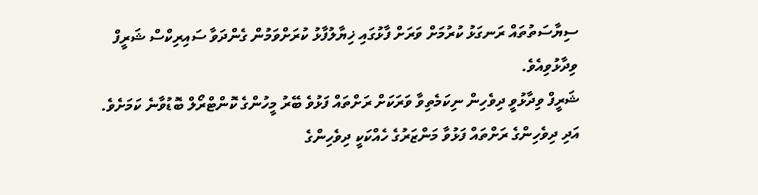ސިޔާސަތުތައް ރަނގަޅު ކުރުމަށް ވަރަށް ފާޅުގައި ޚިޔާލުފާޅު ކުރަށްވަމުން ގެންދަވާ ސައިރިކްސް ޝަރީފް ވިދާޅުވިއެވެ.
ޝަރީފް ވިދާޅުވީ ދިވެހިން ނިކަމެތިވާ ވަރަކަށް ރަށްތައް ފަޅުވެ ބޭރު މީހުންގެ ކޮންޓްރޯލް ބޮޑުވާނެ ކަމަށެވެ. އަދި ދިވެހިންގެ ރަށްތައް ފަޅުވާ މަންޒަރުގެ ހެއްކަކީ ދިވެހިންގެ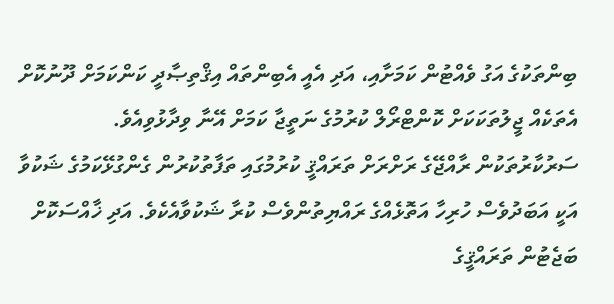ބިންތަކުގެ އަގު ވެއްޓުން ކަމަށާއި، އަދި އެއީ އެބިންތައް އިޤްތިޞާދީ ކަންކަމަށް ދޫނުކޮށް އެތަކެއް ޖީލުތަކަކަށް ކޮންޓްރޯލް ކުރުމުގެ ނަތީޖާ ކަމަށް އޭނާ ވިދާޅުވިއެވެ.
ސަރުކާރުތަކުން ރާއްޖޭގެ ރަށްރަށް ތަރައްޤީ ކުރުމުގައި ތަފާތުކުރުން ގެންގުޅޭކަމުގެ ޝަކުވާ އަކީ އަބަދުވެސް ހުރިހާ އަތޮޅެއްގެ ރައްޔިތުންވެސް ކުރާ ޝަކުވާއެކެވެ. އަދި ޚާއްސަކޮށް ބަޖެޓުން ތަރައްޤީގެ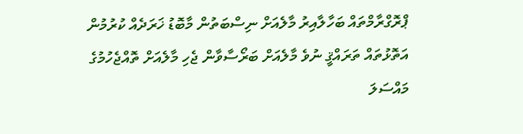ޕްރޮގްރާމްތައް ބަހާލާއިރު މާލެއަށް ނިސްބަތުން މާބޮޑު ޚަރަދެއް ކުރުމުން އަތޮޅުތައް ތަރައްޤީ ނުވެ މާލެއަށް ބަރޯސާވާން ޖެހި މާލެއަށް ތޮއްޖެހުމުގެ މައްސަލަ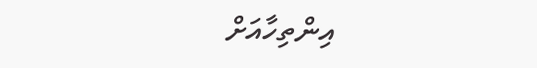އިންތިހާއަށް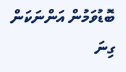ބޮޑުވަމުން އަންނަކަން ގިނަ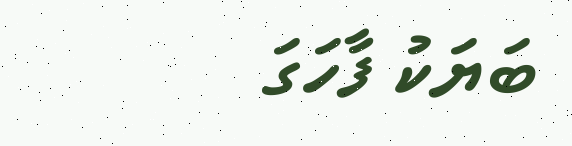ބަޔަކު ފާހަގަ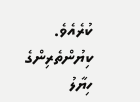ކުރެއެވެ.
ކިޔުންތެރިންގެ ހިޔާލު